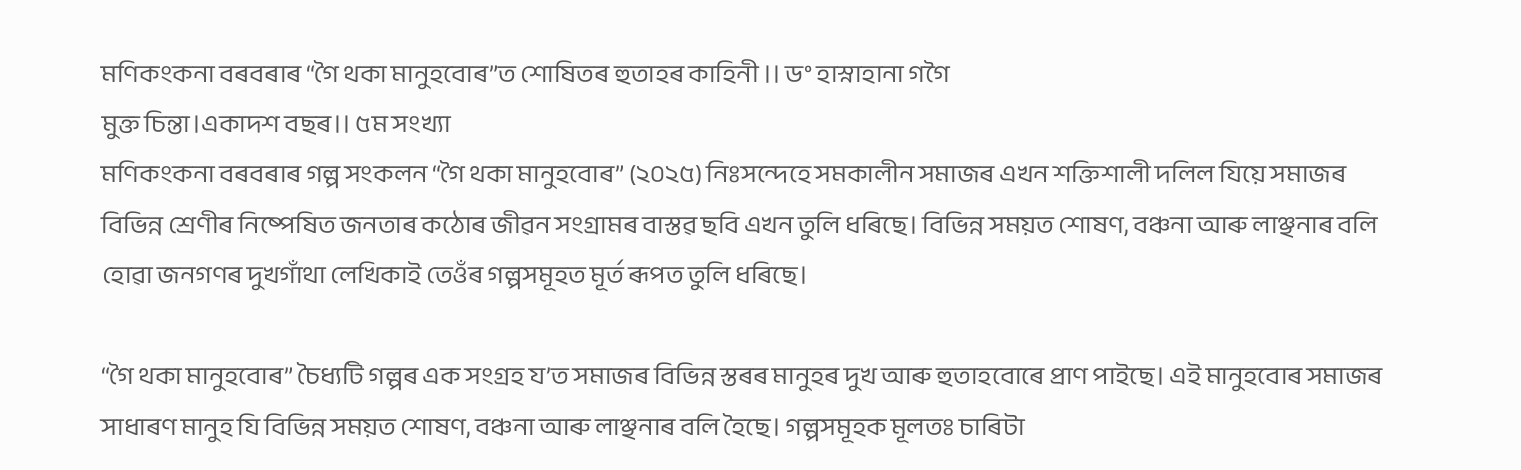মণিকংকনা বৰবৰাৰ “গৈ থকা মানুহবোৰ”ত শোষিতৰ হুতাহৰ কাহিনী ।। ড° হাস্নাহানা গগৈ
মুক্ত চিন্তা।একাদশ বছৰ।। ৫ম সংখ্যা
মণিকংকনা বৰবৰাৰ গল্প সংকলন “গৈ থকা মানুহবোৰ” (২০২৫) নিঃসন্দেহে সমকালীন সমাজৰ এখন শক্তিশালী দলিল যিয়ে সমাজৰ বিভিন্ন শ্ৰেণীৰ নিষ্পেষিত জনতাৰ কঠোৰ জীৱন সংগ্ৰামৰ বাস্তৱ ছবি এখন তুলি ধৰিছে। বিভিন্ন সময়ত শোষণ, বঞ্চনা আৰু লাঞ্ছনাৰ বলি হোৱা জনগণৰ দুখগাঁথা লেখিকাই তেওঁৰ গল্পসমূহত মূৰ্ত ৰূপত তুলি ধৰিছে।

“গৈ থকা মানুহবোৰ” চৈধ্যটি গল্পৰ এক সংগ্ৰহ য’ত সমাজৰ বিভিন্ন স্তৰৰ মানুহৰ দুখ আৰু হুতাহবোৰে প্ৰাণ পাইছে। এই মানুহবোৰ সমাজৰ সাধাৰণ মানুহ যি বিভিন্ন সময়ত শোষণ, বঞ্চনা আৰু লাঞ্ছনাৰ বলি হৈছে। গল্পসমূহক মূলতঃ চাৰিটা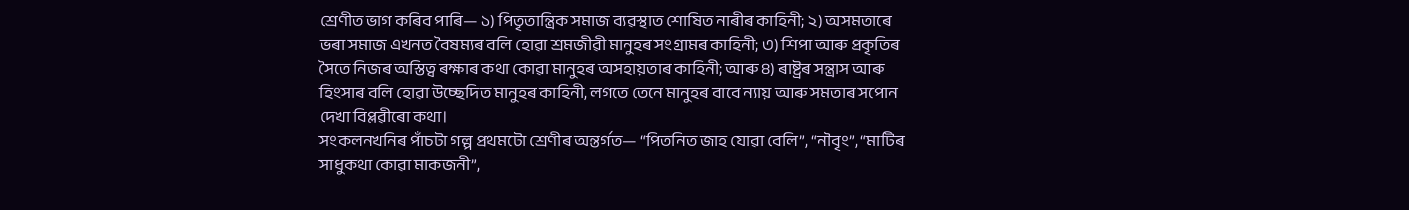শ্ৰেণীত ভাগ কৰিব পাৰি— ১) পিতৃতান্ত্ৰিক সমাজ ব্যৱস্থাত শোষিত নাৰীৰ কাহিনী; ২) অসমতাৰে ভৰা সমাজ এখনত বৈষম্যৰ বলি হোৱা শ্ৰমজীৱী মানুহৰ সংগ্ৰামৰ কাহিনী; ৩) শিপা আৰু প্ৰকৃতিৰ সৈতে নিজৰ অস্তিত্ব ৰক্ষাৰ কথা কোৱা মানুহৰ অসহায়তাৰ কাহিনী; আৰু ৪) ৰাষ্ট্ৰৰ সন্ত্ৰাস আৰু হিংসাৰ বলি হোৱা উচ্ছেদিত মানুহৰ কাহিনী, লগতে তেনে মানুহৰ বাবে ন্যায় আৰু সমতাৰ সপোন দেখা বিপ্লৱীৰো কথা।
সংকলনখনিৰ পাঁচটা গল্প প্ৰথমটো শ্ৰেণীৰ অন্তৰ্গত— “পিতনিত জাহ যোৱা বেলি”, “নৗবৃং”, “মাটিৰ সাধুকথা কোৱা মাকজনী”,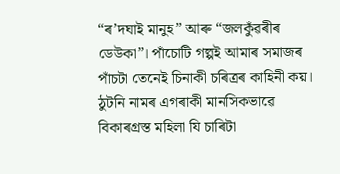“ৰ’দঘাই মানুহ” আৰু “জলকুঁৱৰীৰ ডেউকা”। পাঁচোটি গল্পই আমাৰ সমাজৰ পাঁচটা তেনেই চিনাকী চৰিত্ৰৰ কাহিনী কয়। ঠুটনি নামৰ এগৰাকী মানসিকভাৱে বিকাৰগ্ৰস্ত মহিলা যি চাৰিটা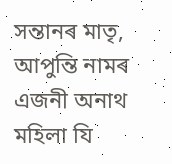সন্তানৰ মাতৃ, আপুন্তি নামৰ এজনী অনাথ মহিলা যি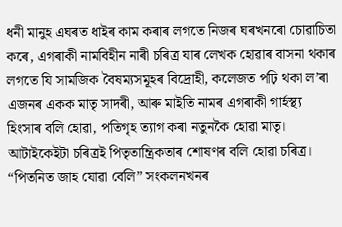ধনী মানুহ এঘৰত ধাইৰ কাম কৰাৰ লগতে নিজৰ ঘৰখনৰো চোৱাচিতা কৰে, এগৰাকী নামবিহীন নাৰী চৰিত্ৰ যাৰ লেখক হোৱাৰ বাসনা থকাৰ লগতে যি সামজিক বৈষম্যসমূহৰ বিদ্ৰোহী, কলেজত পঢ়ি থকা ল’ৰা এজনৰ একক মাতৃ সাদৰী, আৰু মাইতি নামৰ এগৰাকী গাৰ্হস্থ্য হিংসাৰ বলি হোৱা, পতিগৃহ ত্যাগ কৰা নতুনকৈ হোৱা মাতৃ। আটাইকেইটা চৰিত্ৰই পিতৃতান্ত্ৰিকতাৰ শোষণৰ বলি হোৱা চৰিত্ৰ।
“পিতনিত জাহ যোৱা বেলি” সংকলনখনৰ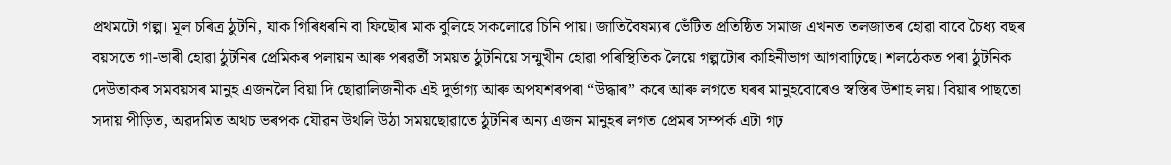প্ৰথমটো গল্প। মূল চৰিত্ৰ ঠুটনি, যাক গিৰিধৰনি বা ফিছৌৰ মাক বুলিহে সকলোৱে চিনি পায়। জাতিবৈষম্যৰ ভেঁটিত প্ৰতিষ্ঠিত সমাজ এখনত তলজাতৰ হোৱা বাবে চৈধ্য বছৰ বয়সতে গা-ভাৰী হোৱা ঠুটনিৰ প্ৰেমিকৰ পলায়ন আৰু পৰৱৰ্তী সময়ত ঠুটনিয়ে সন্মুখীন হোৱা পৰিস্থিতিক লৈয়ে গল্পটোৰ কাহিনীভাগ আগবাঢ়িছে। শলঠেকত পৰা ঠুটনিক দেউতাকৰ সমবয়সৰ মানুহ এজনলৈ বিয়া দি ছোৱালিজনীক এই দুৰ্ভাগ্য আৰু অপযশৰপৰা “উদ্ধাৰ” কৰে আৰু লগতে ঘৰৰ মানুহবোৰেও স্বস্তিৰ উশাহ লয়। বিয়াৰ পাছতো সদায় পীড়িত, অৱদমিত অথচ ভৰপক যৌৱন উথলি উঠা সময়ছোৱাতে ঠুটনিৰ অন্য এজন মানুহৰ লগত প্ৰেমৰ সম্পৰ্ক এটা গঢ়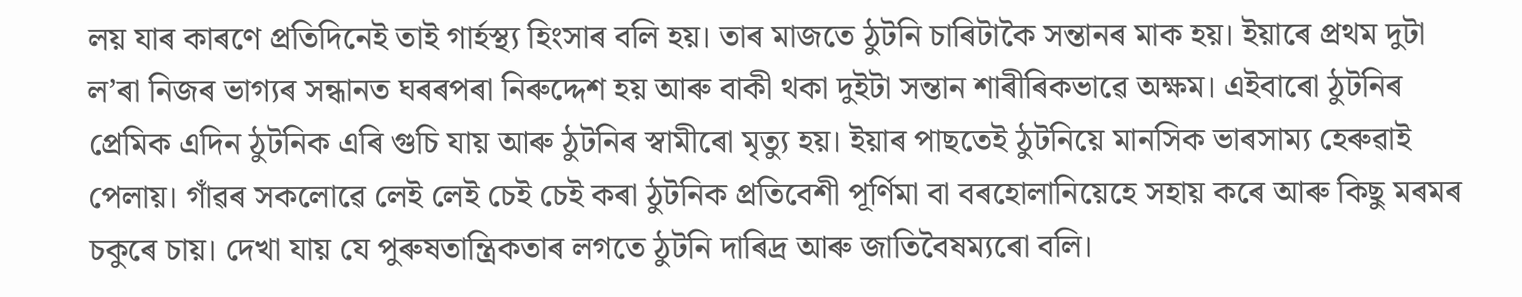লয় যাৰ কাৰণে প্ৰতিদিনেই তাই গাৰ্হস্থ্য হিংসাৰ বলি হয়। তাৰ মাজতে ঠুটনি চাৰিটাকৈ সন্তানৰ মাক হয়। ইয়াৰে প্ৰথম দুটা ল’ৰা নিজৰ ভাগ্যৰ সন্ধানত ঘৰৰপৰা নিৰুদ্দেশ হয় আৰু বাকী থকা দুইটা সন্তান শাৰীৰিকভাৱে অক্ষম। এইবাৰো ঠুটনিৰ প্ৰেমিক এদিন ঠুটনিক এৰি গুচি যায় আৰু ঠুটনিৰ স্বামীৰো মৃত্যু হয়। ইয়াৰ পাছতেই ঠুটনিয়ে মানসিক ভাৰসাম্য হেৰুৱাই পেলায়। গাঁৱৰ সকলোৱে লেই লেই চেই চেই কৰা ঠুটনিক প্ৰতিবেশী পূৰ্ণিমা বা বৰহোলানিয়েহে সহায় কৰে আৰু কিছু মৰমৰ চকুৰে চায়। দেখা যায় যে পুৰুষতান্ত্ৰিকতাৰ লগতে ঠুটনি দাৰিদ্ৰ আৰু জাতিবৈষম্যৰো বলি।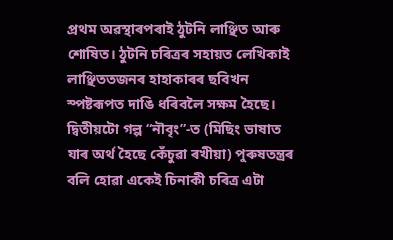প্ৰথম অৱস্থাৰপৰাই ঠুটনি লাঞ্ছিত আৰু শোষিত। ঠুটনি চৰিত্ৰৰ সহায়ত লেখিকাই লাঞ্ছিততজনৰ হাহাকাৰৰ ছবিখন স্পষ্টৰূপত দাঙি ধৰিবলৈ সক্ষম হৈছে।
দ্বিতীয়টো গল্প “নৗবৃং”-ত (মিছিং ভাষাত যাৰ অৰ্থ হৈছে কেঁচুৱা ৰখীয়া) পুৰুষতন্ত্ৰৰ বলি হোৱা একেই চিনাকী চৰিত্ৰ এটা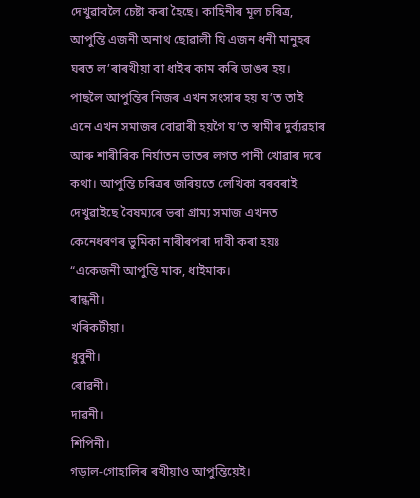দেখুৱাবলৈ চেষ্টা কৰা হৈছে। কাহিনীৰ মূল চৰিত্ৰ, আপুন্তি এজনী অনাথ ছোৱালী যি এজন ধনী মানুহৰ ঘৰত ল’ৰাৰখীয়া বা ধাইৰ কাম কৰি ডাঙৰ হয়। পাছলৈ আপুন্তিৰ নিজৰ এখন সংসাৰ হয় য’ত তাই এনে এখন সমাজৰ বোৱাৰী হয়গৈ য’ত স্বামীৰ দুৰ্ব্যৱহাৰ আৰু শাৰীৰিক নিৰ্যাতন ভাতৰ লগত পানী খোৱাৰ দৰে কথা। আপুন্তি চৰিত্ৰৰ জৰিয়তে লেখিকা বৰবৰাই দেখুৱাইছে বৈষম্যৰে ভৰা গ্ৰাম্য সমাজ এখনত কেনেধৰণৰ ভুমিকা নাৰীৰপৰা দাবী কৰা হয়ঃ
“একেজনী আপুন্তি মাক, ধাইমাক।
ৰান্ধনী।
খৰিকটীয়া।
ধুবুনী।
ৰোৱনী।
দাৱনী।
শিপিনী।
গড়াল-গোহালিৰ ৰখীয়াও আপুন্তিয়েই।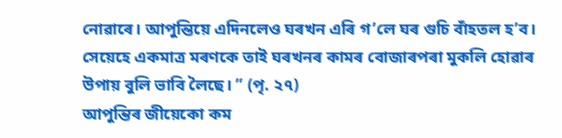নোৱাৰে। আপুন্তিয়ে এদিনলেও ঘৰখন এৰি গ’লে ঘৰ গুচি বাঁহতল হ’ব। সেয়েহে একমাত্ৰ মৰণকে তাই ঘৰখনৰ কামৰ বোজাৰপৰা মুকলি হোৱাৰ উপায় বুলি ভাবি লৈছে। ” (পৃ. ২৭)
আপুন্তিৰ জীয়েকো কম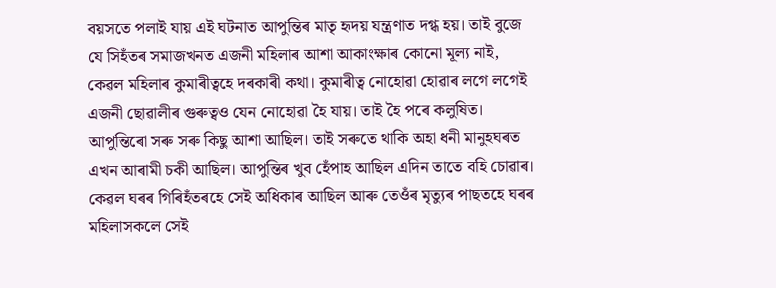বয়সতে পলাই যায় এই ঘটনাত আপুন্তিৰ মাতৃ হৃদয় যন্ত্ৰণাত দগ্ধ হয়। তাই বুজে যে সিহঁতৰ সমাজখনত এজনী মহিলাৰ আশা আকাংক্ষাৰ কোনো মূল্য নাই, কেৱল মহিলাৰ কুমাৰীত্বহে দৰকাৰী কথা। কুমাৰীত্ব নোহোৱা হোৱাৰ লগে লগেই এজনী ছোৱালীৰ গুৰুত্বও যেন নোহোৱা হৈ যায়। তাই হৈ পৰে কলুষিত। আপুন্তিৰো সৰু সৰু কিছু আশা আছিল। তাই সৰুতে থাকি অহা ধনী মানুহঘৰত এখন আৰামী চকী আছিল। আপুন্তিৰ খুব হেঁপাহ আছিল এদিন তাতে বহি চোৱাৰ। কেৱল ঘৰৰ গিৰিহঁতৰহে সেই অধিকাৰ আছিল আৰু তেওঁৰ মৃত্যুৰ পাছতহে ঘৰৰ মহিলাসকলে সেই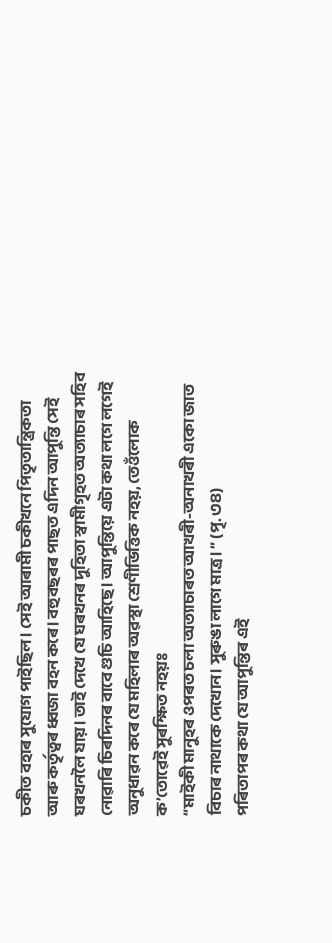চকীত বহাৰ সুযোগ পাইছিল। সেই আৰামী চকীখনে পিতৃতান্ত্ৰিকতা আৰু কৰ্তৃত্বৰ ধ্বজা বহন কৰে। বহুবছৰৰ পাছত এদিন আপুন্তি সেই ঘৰখনলৈ যায়। তাই দেখে যে ঘৰখনৰ দুহিতা স্বামীগৃহত অত্যাচাৰ সহিব নোৱাৰি চিৰদিনৰ বাবে গুচি আহিছে। আপুন্তিয়ে এটা কথা লগে লগেই অনুধাৱন কৰে যে মহিলাৰ অৱস্থা শ্ৰেণীভিত্তিক নহয়, তেওঁলোক ক’তোৱেই সুৰক্ষিত নহয়ঃ
“মাইকী মানুহৰ ওপৰত চলা অত্যাচাৰত আখৰী-অনাখৰী একো জাত বিচাৰ নাথাকে দেখোন। সুৰুঙা লাগে মাত্ৰ। ” (পৃ. ৩৪)
পৰিতাপৰ কথা যে আপুন্তিৰ এই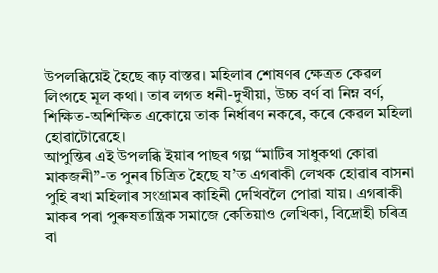উপলব্ধিয়েই হৈছে ৰূঢ় বাস্তৱ। মহিলাৰ শোষণৰ ক্ষেত্ৰত কেৱল লিংগহে মূল কথা। তাৰ লগত ধনী-দুখীয়া, উচ্চ বৰ্ণ বা নিম্ন বৰ্ণ, শিক্ষিত-অশিক্ষিত একোয়ে তাক নিৰ্ধাৰণ নকৰে, কৰে কেৱল মহিলা হোৱাটোৱেহে।
আপুন্তিৰ এই উপলব্ধি ইয়াৰ পাছৰ গল্প “মাটিৰ সাধুকথা কোৱা মাকজনী”-ত পুনৰ চিত্ৰিত হৈছে য’ত এগৰাকী লেখক হোৱাৰ বাসনা পুহি ৰখা মহিলাৰ সংগ্ৰামৰ কাহিনী দেখিবলৈ পোৱা যায়। এগৰাকী মাকৰ পৰা পুৰুষতান্ত্ৰিক সমাজে কেতিয়াও লেখিকা, বিদ্ৰোহী চৰিত্ৰ বা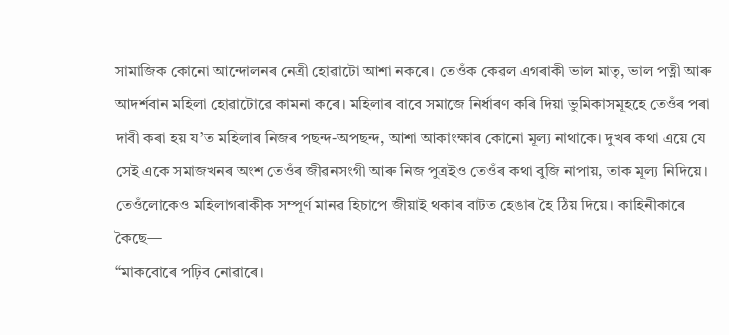সামাজিক কোনো আন্দোলনৰ নেত্ৰী হোৱাটো আশা নকৰে। তেওঁক কেৱল এগৰাকী ভাল মাতৃ, ভাল পত্নী আৰু আদৰ্শবান মহিলা হোৱাটোৱে কামনা কৰে। মহিলাৰ বাবে সমাজে নিৰ্ধাৰণ কৰি দিয়া ভুমিকাসমূহহে তেওঁৰ পৰা দাবী কৰা হয় য’ত মহিলাৰ নিজৰ পছন্দ-অপছন্দ, আশা আকাংক্ষাৰ কোনো মূল্য নাথাকে। দুখৰ কথা এয়ে যে সেই একে সমাজখনৰ অংশ তেওঁৰ জীৱনসংগী আৰু নিজ পুত্ৰইও তেওঁৰ কথা বুজি নাপায়, তাক মূল্য নিদিয়ে। তেওঁলোকেও মহিলাগৰাকীক সম্পূৰ্ণ মানৱ হিচাপে জীয়াই থকাৰ বাটত হেঙাৰ হৈ ঠিয় দিয়ে। কাহিনীকাৰে কৈছে—
“মাকবোৰে পঢ়িব নোৱাৰে।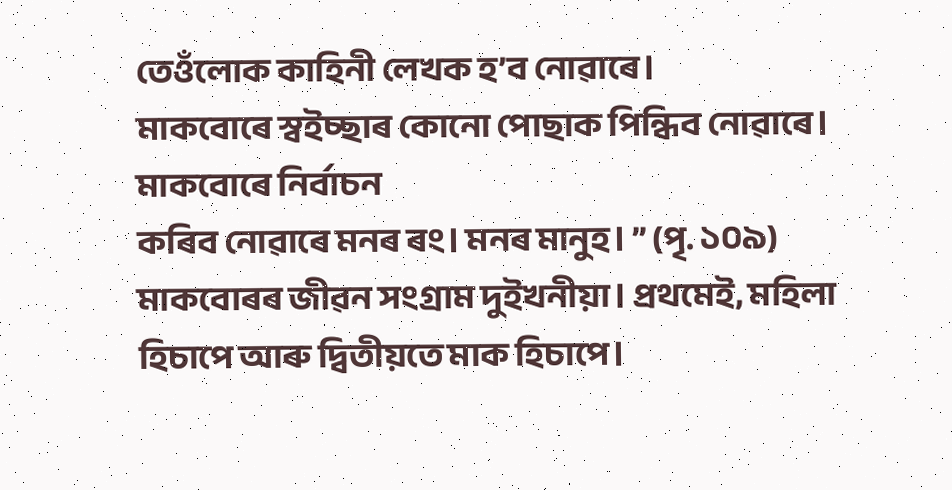তেওঁলোক কাহিনী লেখক হ’ব নোৱাৰে।
মাকবোৰে স্বইচ্ছাৰ কোনো পোছাক পিন্ধিব নোৱাৰে। মাকবোৰে নিৰ্বাচন
কৰিব নোৱাৰে মনৰ ৰং। মনৰ মানুহ। ” (পৃ. ১০৯)
মাকবোৰৰ জীৱন সংগ্ৰাম দুইখনীয়া। প্ৰথমেই, মহিলা হিচাপে আৰু দ্বিতীয়তে মাক হিচাপে।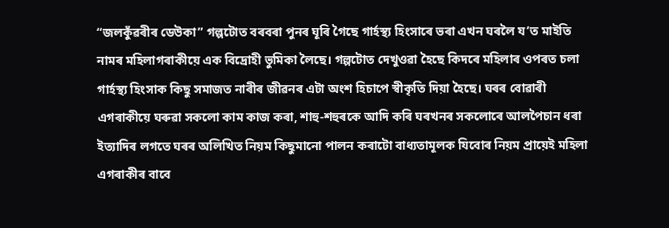“জলকুঁৱৰীৰ ডেউকা” গল্পটোত বৰবৰা পুনৰ ঘূৰি গৈছে গাৰ্হস্থ্য হিংসাৰে ভৰা এখন ঘৰলৈ য’ত মাইতি নামৰ মহিলাগৰাকীয়ে এক বিদ্ৰোহী ভুমিকা লৈছে। গল্পটোত দেখুওৱা হৈছে কিদৰে মহিলাৰ ওপৰত চলা গাৰ্হস্থ্য হিংসাক কিছু সমাজত নাৰীৰ জীৱনৰ এটা অংশ হিচাপে স্বীকৃতি দিয়া হৈছে। ঘৰৰ বোৱাৰী এগৰাকীয়ে ঘৰুৱা সকলো কাম কাজ কৰা, শাহু-শহুৰকে আদি কৰি ঘৰখনৰ সকলোৰে আলপৈচান ধৰা ইত্যাদিৰ লগতে ঘৰৰ অলিখিত নিয়ম কিছুমানো পালন কৰাটো বাধ্যতামূলক যিবোৰ নিয়ম প্ৰায়েই মহিলা এগৰাকীৰ বাবে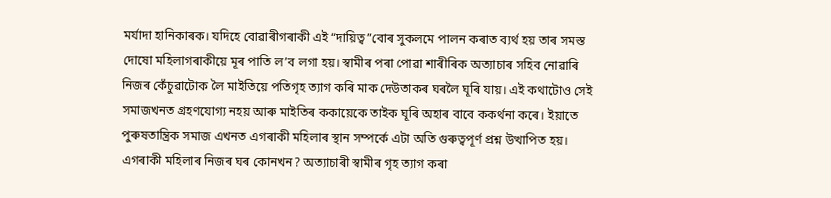মৰ্যাদা হানিকাৰক। যদিহে বোৱাৰীগৰাকী এই “দায়িত্ব”বোৰ সুকলমে পালন কৰাত ব্যৰ্থ হয় তাৰ সমস্ত দোষো মহিলাগৰাকীয়ে মূৰ পাতি ল’ব লগা হয়। স্বামীৰ পৰা পোৱা শাৰীৰিক অত্যাচাৰ সহিব নোৱাৰি নিজৰ কেঁচুৱাটোক লৈ মাইতিয়ে পতিগৃহ ত্যাগ কৰি মাক দেউতাকৰ ঘৰলৈ ঘূৰি যায়। এই কথাটোও সেই সমাজখনত গ্ৰহণযোগ্য নহয় আৰু মাইতিৰ ককায়েকে তাইক ঘূৰি অহাৰ বাবে ককৰ্থনা কৰে। ইয়াতে পুৰুষতান্ত্ৰিক সমাজ এখনত এগৰাকী মহিলাৰ স্থান সম্পৰ্কে এটা অতি গুৰুত্বপূৰ্ণ প্ৰশ্ন উত্থাপিত হয়। এগৰাকী মহিলাৰ নিজৰ ঘৰ কোনখন? অত্যাচাৰী স্বামীৰ গৃহ ত্যাগ কৰা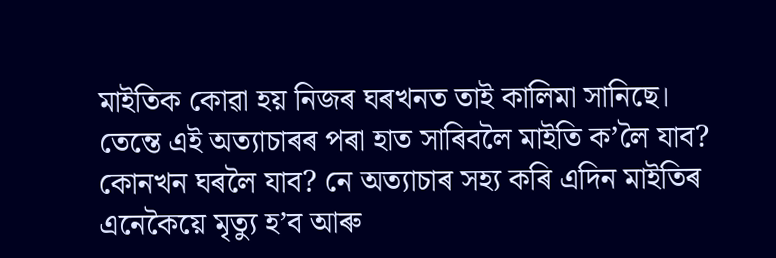মাইতিক কোৱা হয় নিজৰ ঘৰখনত তাই কালিমা সানিছে। তেন্তে এই অত্যাচাৰৰ পৰা হাত সাৰিবলৈ মাইতি ক’লৈ যাব? কোনখন ঘৰলৈ যাব? নে অত্যাচাৰ সহ্য কৰি এদিন মাইতিৰ এনেকৈয়ে মৃত্যু হ’ব আৰু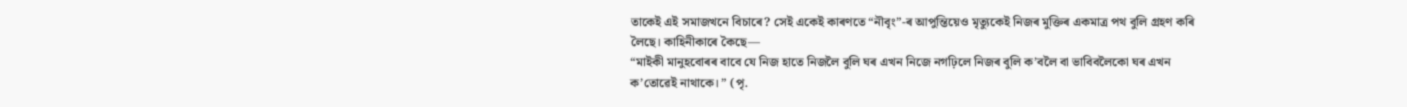তাকেই এই সমাজখনে বিচাৰে? সেই একেই কাৰণতে “নৗবৃং”-ৰ আপুন্তিয়েও মৃত্যুকেই নিজৰ মুক্তিৰ একমাত্ৰ পথ বুলি গ্ৰহণ কৰি লৈছে। কাহিনীকাৰে কৈছে—
“মাইকী মানুহবোৰৰ বাবে যে নিজ হাতে নিজলৈ বুলি ঘৰ এখন নিজে নগঢ়িলে নিজৰ বুলি ক’বলৈ বা ভাবিবলৈকো ঘৰ এখন ক’তোৱেই নাথাকে। ” (পৃ.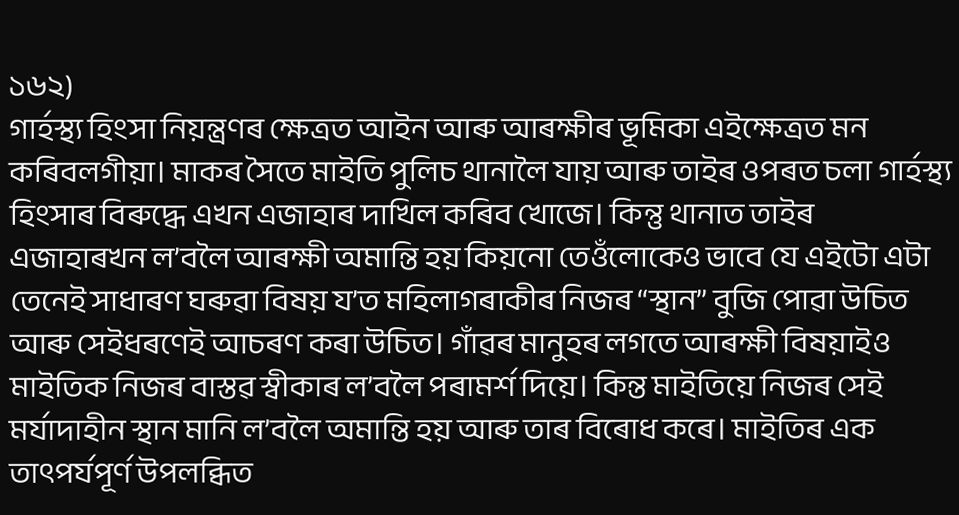১৬২)
গাৰ্হস্থ্য হিংসা নিয়ন্ত্ৰণৰ ক্ষেত্ৰত আইন আৰু আৰক্ষীৰ ভূমিকা এইক্ষেত্ৰত মন কৰিবলগীয়া। মাকৰ সৈতে মাইতি পুলিচ থানালৈ যায় আৰু তাইৰ ওপৰত চলা গাৰ্হস্থ্য হিংসাৰ বিৰুদ্ধে এখন এজাহাৰ দাখিল কৰিব খোজে। কিন্তু থানাত তাইৰ এজাহাৰখন ল’বলৈ আৰক্ষী অমান্তি হয় কিয়নো তেওঁলোকেও ভাবে যে এইটো এটা তেনেই সাধাৰণ ঘৰুৱা বিষয় য’ত মহিলাগৰাকীৰ নিজৰ “স্থান” বুজি পোৱা উচিত আৰু সেইধৰণেই আচৰণ কৰা উচিত। গাঁৱৰ মানুহৰ লগতে আৰক্ষী বিষয়াইও মাইতিক নিজৰ বাস্তৱ স্বীকাৰ ল’বলৈ পৰামৰ্শ দিয়ে। কিন্ত মাইতিয়ে নিজৰ সেই মৰ্যাদাহীন স্থান মানি ল’বলৈ অমান্তি হয় আৰু তাৰ বিৰোধ কৰে। মাইতিৰ এক তাৎপৰ্যপূৰ্ণ উপলব্ধিত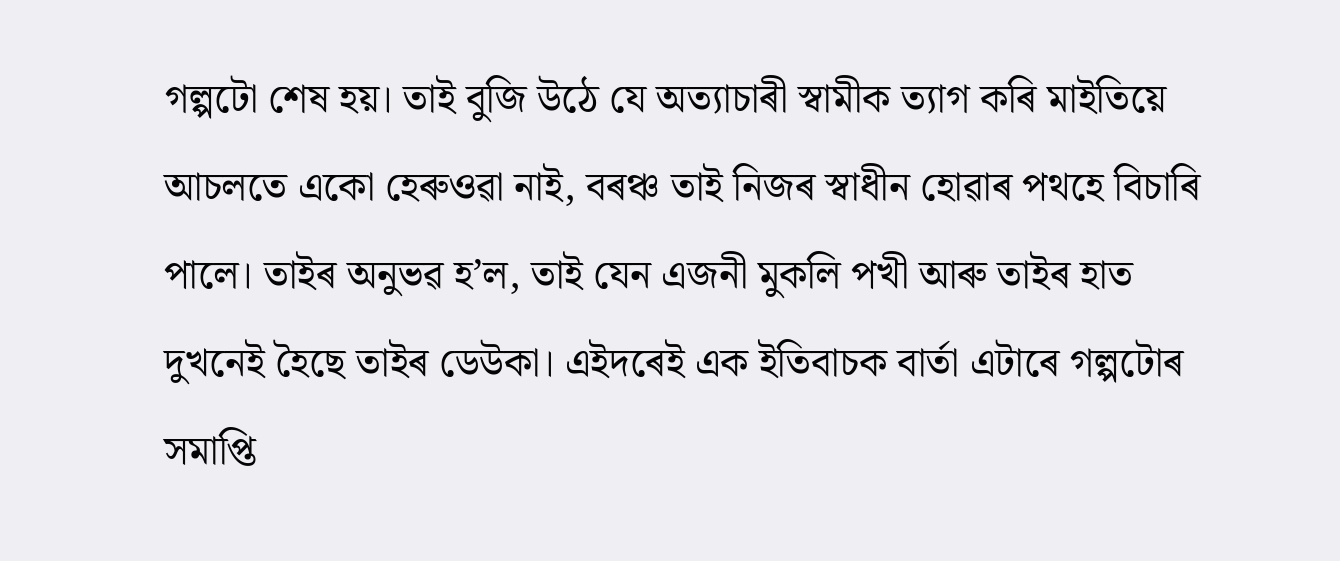গল্পটো শেষ হয়। তাই বুজি উঠে যে অত্যাচাৰী স্বামীক ত্যাগ কৰি মাইতিয়ে আচলতে একো হেৰুওৱা নাই, বৰঞ্চ তাই নিজৰ স্বাধীন হোৱাৰ পথহে বিচাৰি পালে। তাইৰ অনুভৱ হ’ল, তাই যেন এজনী মুকলি পখী আৰু তাইৰ হাত দুখনেই হৈছে তাইৰ ডেউকা। এইদৰেই এক ইতিবাচক বাৰ্তা এটাৰে গল্পটোৰ সমাপ্তি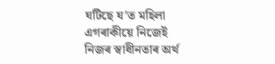ঘটিছে য’ত মহিলা এগৰাকীয়ে নিজেই নিজৰ স্বাধীনতাৰ অৰ্থ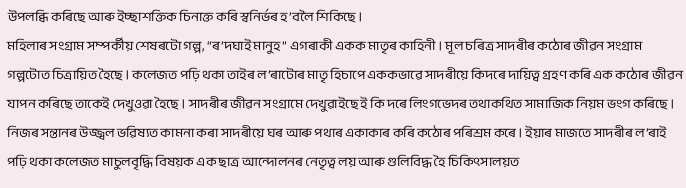উপলব্ধি কৰিছে আৰু ইচ্ছাশক্তিক চিনাক্ত কৰি স্বনিৰ্ভৰ হ’বলৈ শিকিছে।
মহিলাৰ সংগ্ৰাম সম্পৰ্কীয় শেষৰটো গল্প, “ৰ’দঘাই মানুহ” এগৰাকী একক মাতৃৰ কাহিনী। মূল চৰিত্ৰ সাদৰীৰ কঠোৰ জীৱন সংগ্ৰাম গল্পটোত চিত্ৰায়িত হৈছে। কলেজত পঢ়ি থকা তাইৰ ল’ৰাটোৰ মাতৃ হিচাপে এককভাৱে সাদৰীয়ে কিদৰে দায়িত্ব গ্ৰহণ কৰি এক কঠোৰ জীৱন যাপন কৰিছে তাকেই দেখুওৱা হৈছে। সাদৰীৰ জীৱন সংগ্ৰামে দেখুৱাইছে ই কি দৰে লিংগভেদৰ তথাকথিত সামাজিক নিয়ম ভংগ কৰিছে। নিজৰ সন্তানৰ উজ্জ্বল ভৱিষ্যত কামনা কৰা সাদৰীয়ে ঘৰ আৰু পথাৰ একাকাৰ কৰি কঠোৰ পৰিশ্ৰম কৰে। ইয়াৰ মাজতে সাদৰীৰ ল’ৰাই পঢ়ি থকা কলেজত মাচুলবৃদ্ধি বিষয়ক এক ছাত্ৰ আন্দোলনৰ নেতৃত্ব লয় আৰু গুলিবিদ্ধ হৈ চিকিৎসালয়ত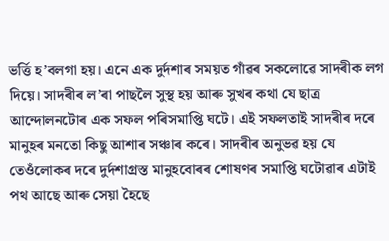ভৰ্ত্তি হ’বলগা হয়। এনে এক দুৰ্দশাৰ সময়ত গাঁৱৰ সকলোৱে সাদৰীক লগ দিয়ে। সাদৰীৰ ল’ৰা পাছলৈ সুস্থ হয় আৰু সুখৰ কথা যে ছাত্ৰ আন্দোলনটোৰ এক সফল পৰিসমাপ্তি ঘটে। এই সফলতাই সাদৰীৰ দৰে মানুহৰ মনতো কিছু আশাৰ সঞ্চাৰ কৰে। সাদৰীৰ অনুভৱ হয় যে তেওঁলোকৰ দৰে দুৰ্দশাগ্ৰস্ত মানুহবোৰৰ শোষণৰ সমাপ্তি ঘটোৱাৰ এটাই পথ আছে আৰু সেয়া হৈছে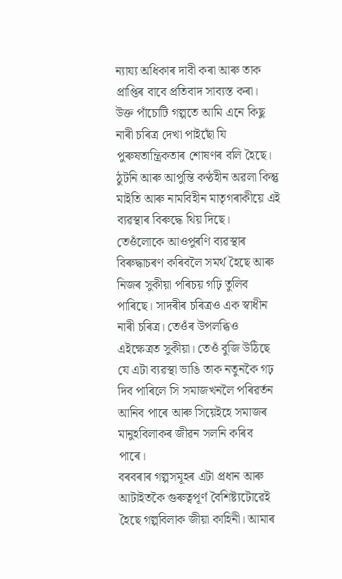ন্যায্য অধিকাৰ দাবী কৰা আৰু তাক প্ৰাপ্তিৰ বাবে প্ৰতিবাদ সাব্যস্ত কৰা।
উক্ত পাঁচোটি গল্পতে আমি এনে কিছু নাৰী চৰিত্ৰ দেখা পাইছোঁ যি পুৰুষতান্ত্ৰিকতাৰ শোষণৰ বলি হৈছে। ঠুটনি আৰু আপুন্তি কণ্ঠহীন অৱলা কিন্তু মাইতি আৰু নামবিহীন মাতৃগৰাকীয়ে এই ব্যৱস্থাৰ বিৰুদ্ধে থিয় দিছে। তেওঁলোকে আওপুৰণি ব্যৱস্থাৰ বিৰুদ্ধাচৰণ কৰিবলৈ সমৰ্থ হৈছে আৰু নিজৰ সুকীয়া পৰিচয় গঢ়ি তুলিব পাৰিছে। সাদৰীৰ চৰিত্ৰও এক স্বাধীন নাৰী চৰিত্ৰ। তেওঁৰ উপলব্ধিও এইক্ষেত্ৰত সুকীয়া। তেওঁ বুজি উঠিছে যে এটা ব্যৱস্থা ভাঙি তাক নতুনকৈ গঢ় দিব পাৰিলে সি সমাজখনলৈ পৰিৱৰ্তন আনিব পাৰে আৰু সিয়েইহে সমাজৰ মানুহবিলাকৰ জীৱন সলনি কৰিব পাৰে।
বৰবৰাৰ গল্পসমূহৰ এটা প্ৰধান আৰু আটাইতকৈ গুৰুত্বপূৰ্ণ বৈশিষ্ট্যটোৱেই হৈছে গল্পবিলাক জীয়া কাহিনী। আমাৰ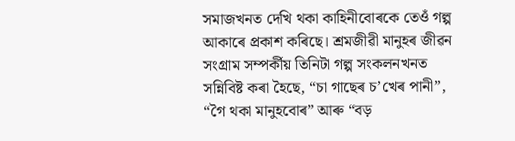সমাজখনত দেখি থকা কাহিনীবোৰকে তেওঁ গল্প আকাৰে প্ৰকাশ কৰিছে। শ্ৰমজীৱী মানুহৰ জীৱন সংগ্ৰাম সম্পৰ্কীয় তিনিটা গল্প সংকলনখনত সন্নিবিষ্ট কৰা হৈছে, “চা গাছেৰ চ’খেৰ পানী”, “গৈ থকা মানুহবোৰ” আৰু “বড়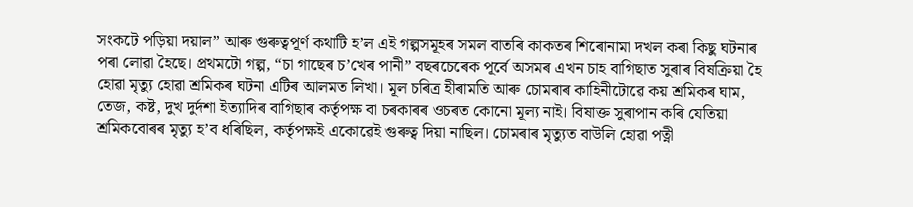সংকটে পড়িয়া দয়াল” আৰু গুৰুত্বপূৰ্ণ কথাটি হ’ল এই গল্পসমূহৰ সমল বাতৰি কাকতৰ শিৰোনামা দখল কৰা কিছু ঘটনাৰ পৰা লোৱা হৈছে। প্ৰথমটো গল্প, “চা গাছেৰ চ’খেৰ পানী” বছৰচেৰেক পূৰ্বে অসমৰ এখন চাহ বাগিছাত সুৰাৰ বিষক্ৰিয়া হৈ হোৱা মৃত্যু হোৱা শ্ৰমিকৰ ঘটনা এটিৰ আলমত লিখা। মূল চৰিত্ৰ হীৰামতি আৰু চোমৰাৰ কাহিনীটোৱে কয় শ্ৰমিকৰ ঘাম, তেজ, কষ্ট, দুখ দুৰ্দশা ইত্যাদিৰ বাগিছাৰ কৰ্তৃপক্ষ বা চৰকাৰৰ ওচৰত কোনো মূল্য নাই। বিষাক্ত সুৰাপান কৰি যেতিয়া শ্ৰমিকবোৰৰ মৃত্যু হ’ব ধৰিছিল, কৰ্তৃপক্ষই একোৱেই গুৰুত্ব দিয়া নাছিল। চোমৰাৰ মৃত্যুত বাউলি হোৱা পত্নী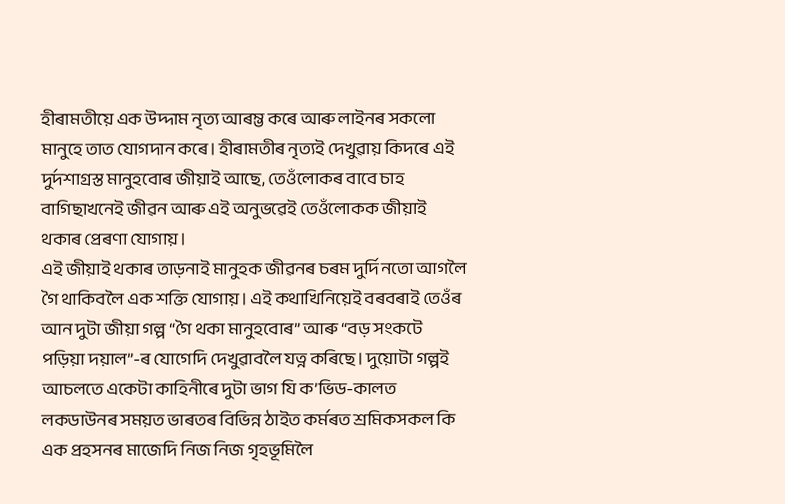হীৰামতীয়ে এক উদ্দাম নৃত্য আৰম্ভ কৰে আৰু লাইনৰ সকলো মানুহে তাত যোগদান কৰে। হীৰামতীৰ নৃত্যই দেখুৱায় কিদৰে এই দুৰ্দশাগ্ৰস্ত মানুহবোৰ জীয়াই আছে, তেওঁলোকৰ বাবে চাহ বাগিছাখনেই জীৱন আৰু এই অনুভৱেই তেওঁলোকক জীয়াই থকাৰ প্ৰেৰণা যোগায়।
এই জীয়াই থকাৰ তাড়নাই মানুহক জীৱনৰ চৰম দুৰ্দিনতো আগলৈ গৈ থাকিবলৈ এক শক্তি যোগায়। এই কথাখিনিয়েই বৰবৰাই তেওঁৰ আন দুটা জীয়া গল্প “গৈ থকা মানুহবোৰ” আৰু “বড় সংকটে পড়িয়া দয়াল”-ৰ যোগেদি দেখুৱাবলৈ যত্ন কৰিছে। দুয়োটা গল্পই আচলতে একেটা কাহিনীৰে দুটা ভাগ যি ক’ভিড-কালত লকডাউনৰ সময়ত ভাৰতৰ বিভিন্ন ঠাইত কৰ্মৰত শ্ৰমিকসকল কি এক প্ৰহসনৰ মাজেদি নিজ নিজ গৃহভূমিলৈ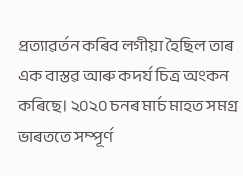প্ৰত্যাৱৰ্তন কৰিব লগীয়া হৈছিল তাৰ এক বাস্তৱ আৰু কদৰ্য চিত্ৰ অংকন কৰিছে। ২০২০ চনৰ মাৰ্চ মাহত সমগ্ৰ ভাৰততে সম্পূৰ্ণ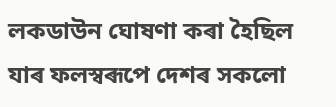লকডাউন ঘোষণা কৰা হৈছিল যাৰ ফলস্বৰূপে দেশৰ সকলো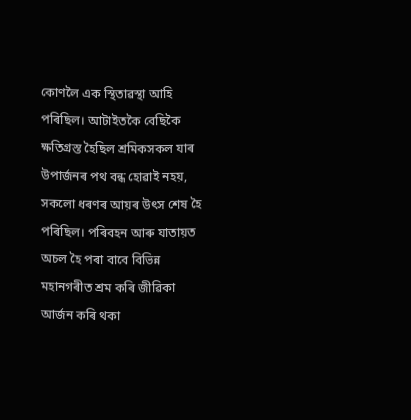কোণলৈ এক স্থিতাৱস্থা আহি পৰিছিল। আটাইতকৈ বেছিকৈ ক্ষতিগ্ৰস্ত হৈছিল শ্ৰমিকসকল যাৰ উপাৰ্জনৰ পথ বন্ধ হোৱাই নহয়, সকলো ধৰণৰ আয়ৰ উৎস শেষ হৈ পৰিছিল। পৰিবহন আৰু যাতায়ত অচল হৈ পৰা বাবে বিভিন্ন মহানগৰীত শ্ৰম কৰি জীৱিকা আৰ্জন কৰি থকা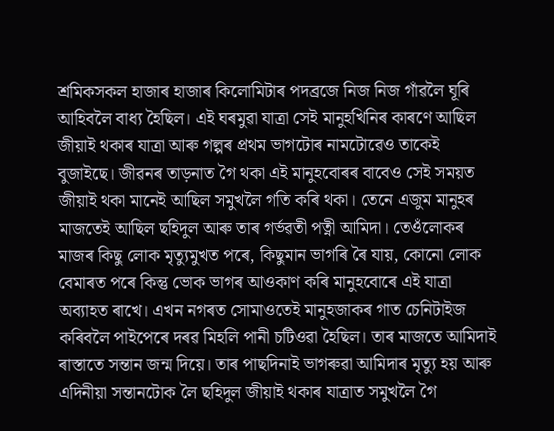শ্ৰমিকসকল হাজাৰ হাজাৰ কিলোমিটাৰ পদব্ৰজে নিজ নিজ গাঁৱলৈ ঘূৰি আহিবলৈ বাধ্য হৈছিল। এই ঘৰমুৱা যাত্ৰা সেই মানুহখিনিৰ কাৰণে আছিল জীয়াই থকাৰ যাত্ৰা আৰু গল্পৰ প্ৰথম ভাগটোৰ নামটোৱেও তাকেই বুজাইছে। জীৱনৰ তাড়নাত গৈ থকা এই মানুহবোৰৰ বাবেও সেই সময়ত জীয়াই থকা মানেই আছিল সমুখলৈ গতি কৰি থকা। তেনে এজুম মানুহৰ মাজতেই আছিল ছহিদুল আৰু তাৰ গৰ্ভৱতী পত্নী আমিদা। তেওঁলোকৰ মাজৰ কিছু লোক মৃত্যুমুখত পৰে, কিছুমান ভাগৰি ৰৈ যায়, কোনো লোক বেমাৰত পৰে কিন্তু ভোক ভাগৰ আওকাণ কৰি মানুহবোৰে এই যাত্ৰা অব্যাহত ৰাখে। এখন নগৰত সোমাওতেই মানুহজাকৰ গাত চেনিটাইজ কৰিবলৈ পাইপেৰে দৰৱ মিহলি পানী চটিওৱা হৈছিল। তাৰ মাজতে আমিদাই ৰাস্তাতে সন্তান জন্ম দিয়ে। তাৰ পাছদিনাই ভাগৰুৱা আমিদাৰ মৃত্যু হয় আৰু এদিনীয়া সন্তানটোক লৈ ছহিদুল জীয়াই থকাৰ যাত্ৰাত সমুখলৈ গৈ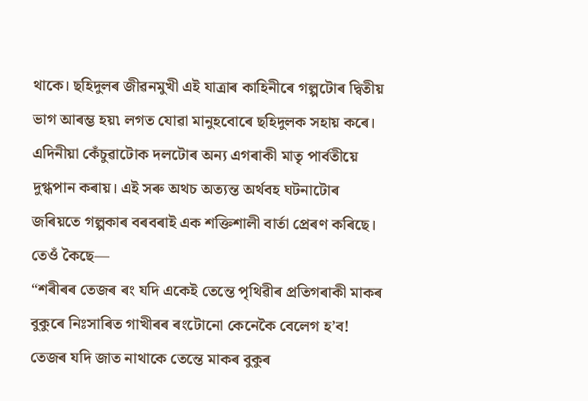থাকে। ছহিদুলৰ জীৱনমুখী এই যাত্ৰাৰ কাহিনীৰে গল্পটোৰ দ্বিতীয় ভাগ আৰম্ভ হয়৷ লগত যোৱা মানুহবোৰে ছহিদুলক সহায় কৰে। এদিনীয়া কেঁচুৱাটোক দলটোৰ অন্য এগৰাকী মাতৃ পাৰ্বতীয়ে দুগ্ধপান কৰায়। এই সৰু অথচ অত্যন্ত অৰ্থবহ ঘটনাটোৰ জৰিয়তে গল্পকাৰ বৰবৰাই এক শক্তিশালী বাৰ্তা প্ৰেৰণ কৰিছে। তেওঁ কৈছে—
“শৰীৰৰ তেজৰ ৰং যদি একেই তেন্তে পৃথিৱীৰ প্ৰতিগৰাকী মাকৰ বুকুৰে নিঃসাৰিত গাখীৰৰ ৰংটোনো কেনেকৈ বেলেগ হ’ব! তেজৰ যদি জাত নাথাকে তেন্তে মাকৰ বুকুৰ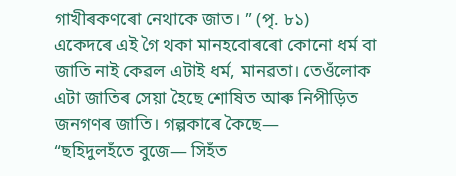গাখীৰকণৰো নেথাকে জাত। ” (পৃ. ৮১)
একেদৰে এই গৈ থকা মানহবোৰৰো কোনো ধৰ্ম বা জাতি নাই কেৱল এটাই ধৰ্ম, মানৱতা। তেওঁলোক এটা জাতিৰ সেয়া হৈছে শোষিত আৰু নিপীড়িত জনগণৰ জাতি। গল্পকাৰে কৈছে—
“ছহিদুলহঁতে বুজে— সিহঁত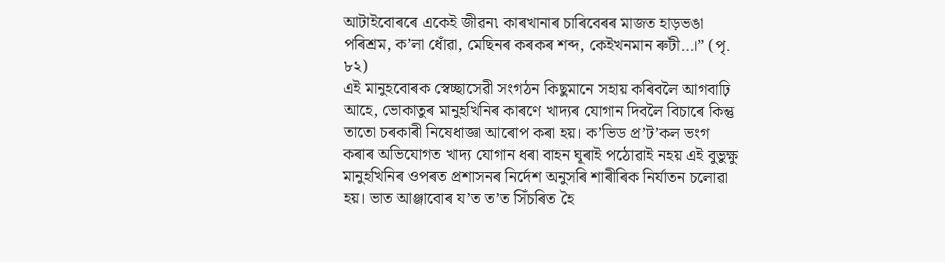আটাইবোৰৰে একেই জীৱন৷ কাৰখানাৰ চাৰিবেৰৰ মাজত হাড়ভঙা পৰিশ্ৰম, ক’লা ধোঁৱা, মেছিনৰ কৰকৰ শব্দ, কেইখনমান ৰুটী…।” (পৃ. ৮২)
এই মানুহবোৰক স্বেচ্ছাসেৱী সংগঠন কিছুমানে সহায় কৰিবলৈ আগবাঢ়ি আহে, ভোকাতুৰ মানুহখিনিৰ কাৰণে খাদ্যৰ যোগান দিবলৈ বিচাৰে কিন্তু তাতো চৰকাৰী নিষেধাজ্ঞা আৰোপ কৰা হয়। ক’ভিড প্ৰ’ট’কল ভংগ কৰাৰ অভিযোগত খাদ্য যোগান ধৰা বাহন ঘূৰাই পঠোৱাই নহয় এই বুভুক্ষু মানুহখিনিৰ ওপৰত প্ৰশাসনৰ নিৰ্দেশ অনুসৰি শাৰীৰিক নিৰ্যাতন চলোৱা হয়। ভাত আঞ্জাবোৰ য’ত ত’ত সিঁচৰিত হৈ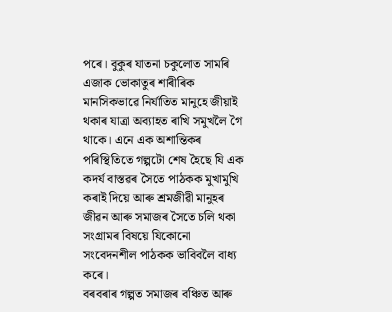পৰে। বুকুৰ যাতনা চকুলোত সামৰি এজাক ভোকাতুৰ শাৰীৰিক মানসিকভাৱে নিৰ্যাতিত মানুহে জীয়াই থকাৰ যাত্ৰা অব্যাহত ৰাখি সমুখলৈ গৈ থাকে। এনে এক অশান্তিকৰ পৰিস্থিতিতে গল্পটো শেষ হৈছে যি এক কদৰ্য বাস্তৱৰ সৈতে পাঠকক মুখামুখি কৰাই দিয়ে আৰু শ্ৰমজীৱী মানুহৰ জীৱন আৰু সমাজৰ সৈতে চলি থকা সংগ্ৰামৰ বিষয়ে যিকোনো সংবেদনশীল পাঠকক ভাবিবলৈ বাধ্য কৰে।
বৰবৰাৰ গল্পত সমাজৰ বঞ্চিত আৰু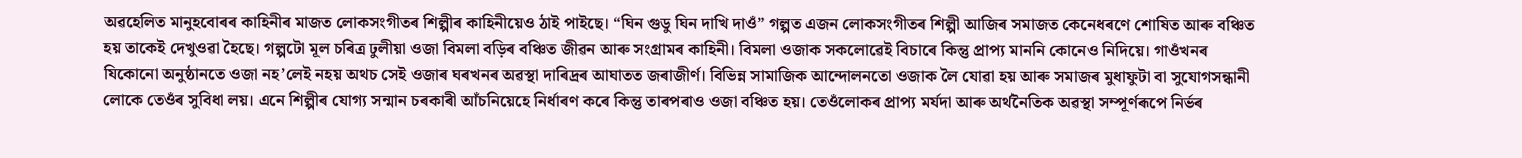অৱহেলিত মানুহবোৰৰ কাহিনীৰ মাজত লোকসংগীতৰ শিল্পীৰ কাহিনীয়েও ঠাই পাইছে। “ঘিন গুডু ঘিন দাখি দাওঁ” গল্পত এজন লোকসংগীতৰ শিল্পী আজিৰ সমাজত কেনেধৰণে শোষিত আৰু বঞ্চিত হয় তাকেই দেখুওৱা হৈছে। গল্পটো মূল চৰিত্ৰ ঢুলীয়া ওজা বিমলা বড়িৰ বঞ্চিত জীৱন আৰু সংগ্ৰামৰ কাহিনী। বিমলা ওজাক সকলোৱেই বিচাৰে কিন্তু প্ৰাপ্য মাননি কোনেও নিদিয়ে। গাওঁখনৰ যিকোনো অনুষ্ঠানতে ওজা নহ’লেই নহয় অথচ সেই ওজাৰ ঘৰখনৰ অৱস্থা দাৰিদ্ৰৰ আঘাতত জৰাজীৰ্ণ। বিভিন্ন সামাজিক আন্দোলনতো ওজাক লৈ যোৱা হয় আৰু সমাজৰ মুধাফুটা বা সুযোগসন্ধানী লোকে তেওঁৰ সুবিধা লয়। এনে শিল্পীৰ যোগ্য সন্মান চৰকাৰী আঁচনিয়েহে নিৰ্ধাৰণ কৰে কিন্তু তাৰপৰাও ওজা বঞ্চিত হয়। তেওঁলোকৰ প্ৰাপ্য মৰ্যদা আৰু অৰ্থনৈতিক অৱস্থা সম্পূৰ্ণৰূপে নিৰ্ভৰ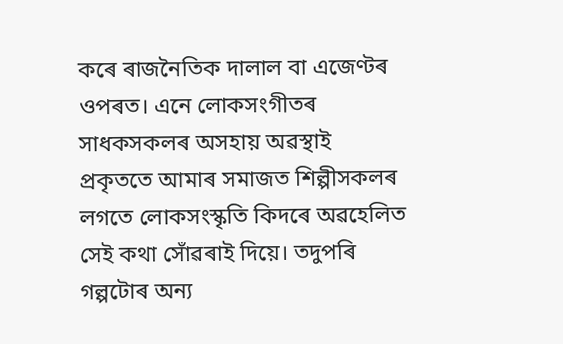কৰে ৰাজনৈতিক দালাল বা এজেণ্টৰ ওপৰত। এনে লোকসংগীতৰ সাধকসকলৰ অসহায় অৱস্থাই প্ৰকৃততে আমাৰ সমাজত শিল্পীসকলৰ লগতে লোকসংস্কৃতি কিদৰে অৱহেলিত সেই কথা সোঁৱৰাই দিয়ে। তদুপৰি গল্পটোৰ অন্য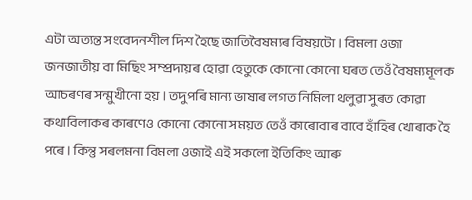এটা অত্যন্ত সংবেদনশীল দিশ হৈছে জাতিবৈষম্যৰ বিষয়টো। বিমলা ওজা জনজাতীয় বা মিছিং সম্প্ৰদায়ৰ হোৱা হেতুকে কোনো কোনো ঘৰত তেওঁ বৈষম্যমূলক আচৰণৰ সন্মুখীনো হয়। তদুপৰি মান্য ভাষাৰ লগত নিমিলা থলুৱা সুৰত কোৱা কথাবিলাকৰ কাৰণেও কোনো কোনো সময়ত তেওঁ কাৰোবাৰ বাবে হাঁহিৰ খোৰাক হৈ পৰে। কিন্তু সৰলমনা বিমলা ওজাই এই সকলো ইতিকিং আৰু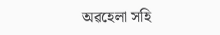অৱহেলা সহি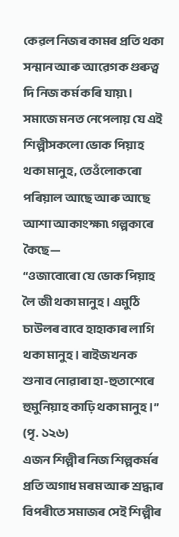কেৱল নিজৰ কামৰ প্ৰতি থকা সন্মান আৰু আৱেগক গুৰুত্ব দি নিজ কৰ্ম কৰি যায়৷। সমাজে মনত নেপেলায় যে এই শিল্পীসকলো ভোক পিয়াহ থকা মানুহ, তেওঁলোকৰো পৰিয়াল আছে আৰু আছে আশা আকাংক্ষা৷ গল্পকাৰে কৈছে—
“ওজাবোৰো যে ভোক পিয়াহ লৈ জী থকা মানুহ। এমুঠি চাউলৰ বাবে হাহাকাৰ লাগি থকা মানুহ। ৰাইজখনক শুনাব নোৱাৰা হা-হুতাশেৰে হুমুনিয়াহ কাঢ়ি থকা মানুহ।” (পৃ. ১২৬)
এজন শিল্পীৰ নিজ শিল্পকৰ্মৰ প্ৰতি অগাধ মৰম আৰু শ্ৰদ্ধাৰ বিপৰীতে সমাজৰ সেই শিল্পীৰ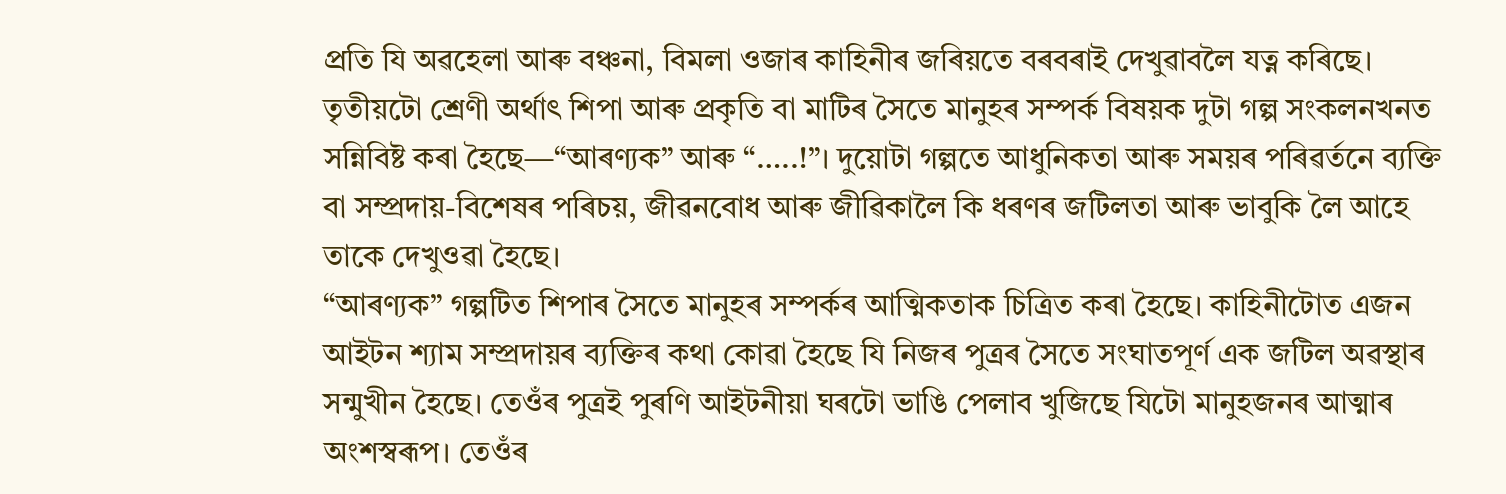প্ৰতি যি অৱহেলা আৰু বঞ্চনা, বিমলা ওজাৰ কাহিনীৰ জৰিয়তে বৰবৰাই দেখুৱাবলৈ যত্ন কৰিছে।
তৃতীয়টো শ্ৰেণী অৰ্থাৎ শিপা আৰু প্ৰকৃতি বা মাটিৰ সৈতে মানুহৰ সম্পৰ্ক বিষয়ক দুটা গল্প সংকলনখনত সন্নিবিষ্ট কৰা হৈছে—“আৰণ্যক” আৰু “…..!”। দুয়োটা গল্পতে আধুনিকতা আৰু সময়ৰ পৰিৱৰ্তনে ব্যক্তি বা সম্প্ৰদায়-বিশেষৰ পৰিচয়, জীৱনবোধ আৰু জীৱিকালৈ কি ধৰণৰ জটিলতা আৰু ভাবুকি লৈ আহে তাকে দেখুওৱা হৈছে।
“আৰণ্যক” গল্পটিত শিপাৰ সৈতে মানুহৰ সম্পৰ্কৰ আত্মিকতাক চিত্ৰিত কৰা হৈছে। কাহিনীটোত এজন আইটন শ্যাম সম্প্ৰদায়ৰ ব্যক্তিৰ কথা কোৱা হৈছে যি নিজৰ পুত্ৰৰ সৈতে সংঘাতপূৰ্ণ এক জটিল অৱস্থাৰ সন্মুখীন হৈছে। তেওঁৰ পুত্ৰই পুৰণি আইটনীয়া ঘৰটো ভাঙি পেলাব খুজিছে যিটো মানুহজনৰ আত্মাৰ অংশস্বৰূপ। তেওঁৰ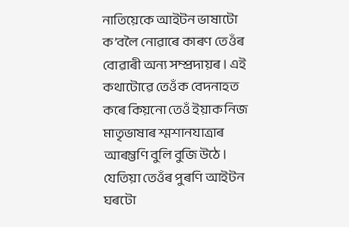নাতিয়েকে আইটন ভাষাটো ক’বলৈ নোৱাৰে কাৰণ তেওঁৰ বোৱাৰী অন্য সম্প্ৰদায়ৰ। এই কথাটোৱে তেওঁক বেদনাহত কৰে কিয়নো তেওঁ ইয়াক নিজ মাতৃভাষাৰ শ্মশানযাত্ৰাৰ আৰম্ভণি বুলি বুজি উঠে। যেতিয়া তেওঁৰ পুৰণি আইটন ঘৰটো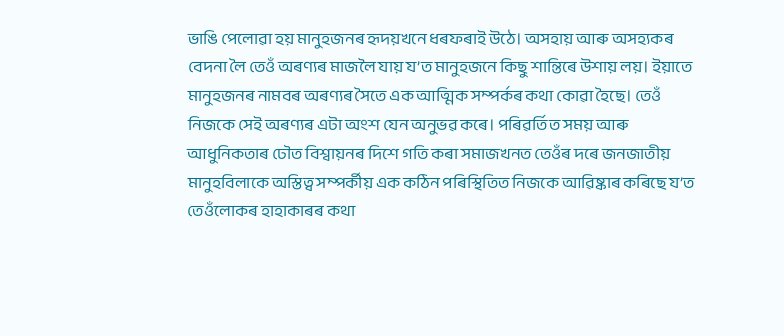ভাঙি পেলোৱা হয় মানুহজনৰ হৃদয়খনে ধৰফৰাই উঠে। অসহায় আৰু অসহ্যকৰ বেদনা লৈ তেওঁ অৰণ্যৰ মাজলৈ যায় য’ত মানুহজনে কিছু শান্তিৰে উশায় লয়। ইয়াতে মানুহজনৰ নামবৰ অৰণ্যৰ সৈতে এক আত্মিক সম্পৰ্কৰ কথা কোৱা হৈছে। তেওঁ নিজকে সেই অৰণ্যৰ এটা অংশ যেন অনুভৱ কৰে। পৰিৱৰ্তিত সময় আৰু আধুনিকতাৰ ঢৌত বিশ্বায়নৰ দিশে গতি কৰা সমাজখনত তেওঁৰ দৰে জনজাতীয় মানুহবিলাকে অস্তিত্ব সম্পৰ্কীয় এক কঠিন পৰিস্থিতিত নিজকে আৱিষ্কাৰ কৰিছে য’ত তেওঁলোকৰ হাহাকাৰৰ কথা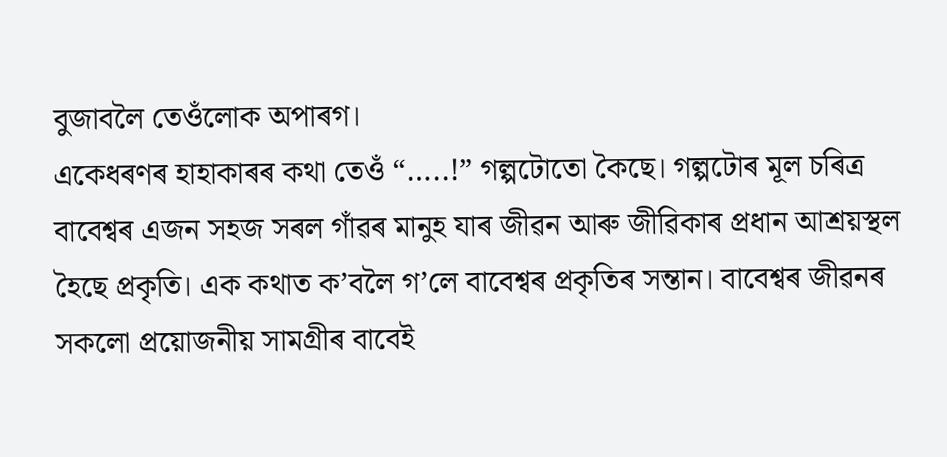বুজাবলৈ তেওঁলোক অপাৰগ।
একেধৰণৰ হাহাকাৰৰ কথা তেওঁ “…..!” গল্পটোতো কৈছে। গল্পটোৰ মূল চৰিত্ৰ বাবেশ্বৰ এজন সহজ সৰল গাঁৱৰ মানুহ যাৰ জীৱন আৰু জীৱিকাৰ প্ৰধান আশ্ৰয়স্থল হৈছে প্ৰকৃতি। এক কথাত ক’বলৈ গ’লে বাবেশ্বৰ প্ৰকৃতিৰ সন্তান। বাবেশ্বৰ জীৱনৰ সকলো প্ৰয়োজনীয় সামগ্ৰীৰ বাবেই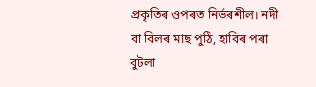প্ৰকৃতিৰ ওপৰত নিৰ্ভৰশীল। নদী বা বিলৰ মাছ পুঠি, হাবিৰ পৰা বুটলা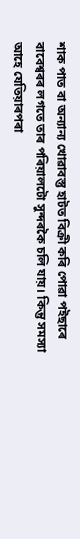শাক পাত বা অন্যান্য খোৱাবস্তু হাটত বিক্ৰী কৰি পোৱা পইছাৰে বাবেশ্বৰৰ লগতে তাৰ পৰিয়ালটো সুন্দৰকৈ চলি যায়। কিন্তু সমস্যা আহে যেতিয়াৰপৰা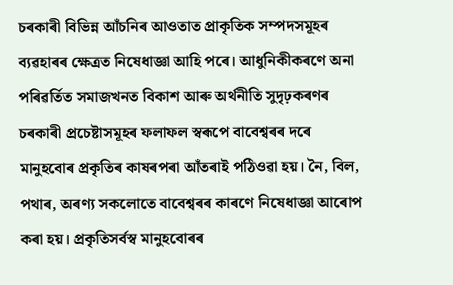চৰকাৰী বিভিন্ন আঁচনিৰ আওতাত প্ৰাকৃতিক সম্পদসমূহৰ ব্যৱহাৰৰ ক্ষেত্ৰত নিষেধাজ্ঞা আহি পৰে। আধুনিকীকৰণে অনা পৰিৱৰ্তিত সমাজখনত বিকাশ আৰু অৰ্থনীতি সুদৃঢ়কৰণৰ চৰকাৰী প্ৰচেষ্টাসমূহৰ ফলাফল স্বৰূপে বাবেশ্বৰৰ দৰে মানুহবোৰ প্ৰকৃতিৰ কাষৰপৰা আঁতৰাই পঠিওৱা হয়। নৈ, বিল, পথাৰ, অৰণ্য সকলোতে বাবেশ্বৰৰ কাৰণে নিষেধাজ্ঞা আৰোপ কৰা হয়। প্ৰকৃতিসৰ্বস্ব মানুহবোৰৰ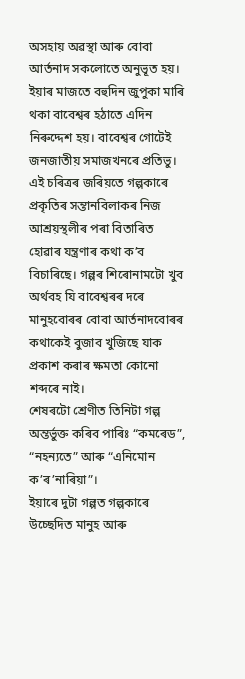অসহায় অৱস্থা আৰু বোবা আৰ্তনাদ সকলোতে অনুভূত হয়। ইয়াৰ মাজতে বহুদিন জুপুকা মাৰি থকা বাবেশ্বৰ হঠাতে এদিন নিৰুদ্দেশ হয়। বাবেশ্বৰ গোটেই জনজাতীয় সমাজখনৰে প্ৰতিভু। এই চৰিত্ৰৰ জৰিয়তে গল্পকাৰে প্ৰকৃতিৰ সন্তানবিলাকৰ নিজ আশ্ৰয়স্থলীৰ পৰা বিতাৰিত হোৱাৰ যন্ত্ৰণাৰ কথা ক’ব বিচাৰিছে। গল্পৰ শিৰোনামটো খুব অৰ্থবহ যি বাবেশ্বৰৰ দৰে মানুহবোৰৰ বোবা আৰ্তনাদবোৰৰ কথাকেই বুজাব খুজিছে যাক প্ৰকাশ কৰাৰ ক্ষমতা কোনো শব্দৰে নাই।
শেষৰটো শ্ৰেণীত তিনিটা গল্প অন্তৰ্ভুক্ত কৰিব পাৰিঃ “কমৰেড”, “নহন্যতে” আৰু “এনিমোন ক’ৰ’নাৰিয়া”।
ইয়াৰে দুটা গল্পত গল্পকাৰে উচ্ছেদিত মানুহ আৰু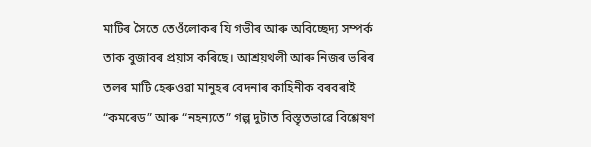মাটিৰ সৈতে তেওঁলোকৰ যি গভীৰ আৰু অবিচ্ছেদ্য সম্পৰ্ক তাক বুজাবৰ প্ৰয়াস কৰিছে। আশ্ৰয়থলী আৰু নিজৰ ভৰিৰ তলৰ মাটি হেৰুওৱা মানুহৰ বেদনাৰ কাহিনীক বৰবৰাই “কমৰেড” আৰু “নহন্যতে” গল্প দুটাত বিস্তৃতভাৱে বিশ্লেষণ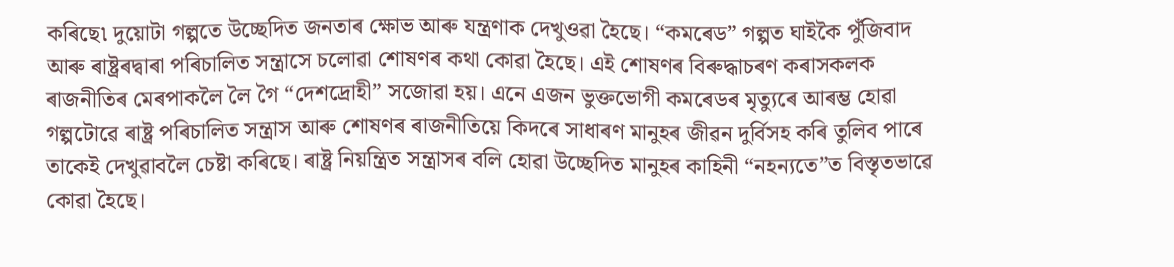কৰিছে৷ দুয়োটা গল্পতে উচ্ছেদিত জনতাৰ ক্ষোভ আৰু যন্ত্ৰণাক দেখুওৱা হৈছে। “কমৰেড” গল্পত ঘাইকৈ পুঁজিবাদ আৰু ৰাষ্ট্ৰৰদ্বাৰা পৰিচালিত সন্ত্ৰাসে চলোৱা শোষণৰ কথা কোৱা হৈছে। এই শোষণৰ বিৰুদ্ধাচৰণ কৰাসকলক ৰাজনীতিৰ মেৰপাকলৈ লৈ গৈ “দেশদ্ৰোহী” সজোৱা হয়। এনে এজন ভুক্তভোগী কমৰেডৰ মৃত্যুৰে আৰম্ভ হোৱা গল্পটোৱে ৰাষ্ট্ৰ পৰিচালিত সন্ত্ৰাস আৰু শোষণৰ ৰাজনীতিয়ে কিদৰে সাধাৰণ মানুহৰ জীৱন দুৰ্বিসহ কৰি তুলিব পাৰে তাকেই দেখুৱাবলৈ চেষ্টা কৰিছে। ৰাষ্ট্ৰ নিয়ন্ত্ৰিত সন্ত্ৰাসৰ বলি হোৱা উচ্ছেদিত মানুহৰ কাহিনী “নহন্যতে”ত বিস্তৃতভাৱে কোৱা হৈছে।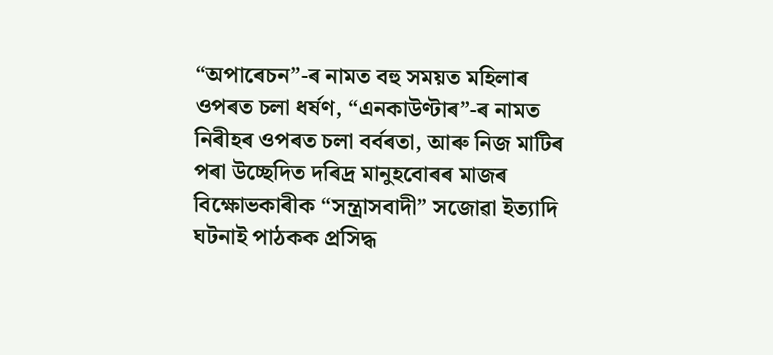“অপাৰেচন”-ৰ নামত বহু সময়ত মহিলাৰ ওপৰত চলা ধৰ্ষণ, “এনকাউণ্টাৰ”-ৰ নামত নিৰীহৰ ওপৰত চলা বৰ্বৰতা, আৰু নিজ মাটিৰ পৰা উচ্ছেদিত দৰিদ্ৰ মানুহবোৰৰ মাজৰ বিক্ষোভকাৰীক “সন্ত্ৰাসবাদী” সজোৱা ইত্যাদি ঘটনাই পাঠকক প্ৰসিদ্ধ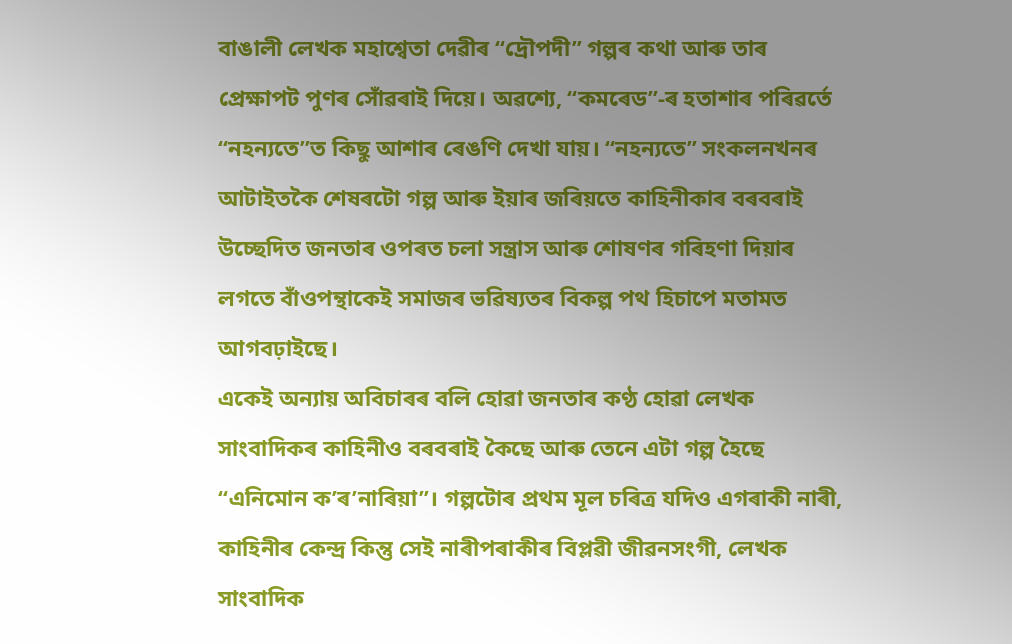বাঙালী লেখক মহাশ্বেতা দেৱীৰ “দ্ৰৌপদী” গল্পৰ কথা আৰু তাৰ প্ৰেক্ষাপট পুণৰ সোঁৱৰাই দিয়ে। অৱশ্যে, “কমৰেড”-ৰ হতাশাৰ পৰিৱৰ্তে “নহন্যতে”ত কিছু আশাৰ ৰেঙণি দেখা যায়। “নহন্যতে” সংকলনখনৰ আটাইতকৈ শেষৰটো গল্প আৰু ইয়াৰ জৰিয়তে কাহিনীকাৰ বৰবৰাই উচ্ছেদিত জনতাৰ ওপৰত চলা সন্ত্ৰাস আৰু শোষণৰ গৰিহণা দিয়াৰ লগতে বাঁওপন্থাকেই সমাজৰ ভৱিষ্যতৰ বিকল্প পথ হিচাপে মতামত আগবঢ়াইছে।
একেই অন্যায় অবিচাৰৰ বলি হোৱা জনতাৰ কণ্ঠ হোৱা লেখক সাংবাদিকৰ কাহিনীও বৰবৰাই কৈছে আৰু তেনে এটা গল্প হৈছে “এনিমোন ক’ৰ’নাৰিয়া”। গল্পটোৰ প্ৰথম মূল চৰিত্ৰ যদিও এগৰাকী নাৰী, কাহিনীৰ কেন্দ্ৰ কিন্তু সেই নাৰীপৰাকীৰ বিপ্লৱী জীৱনসংগী, লেখক সাংবাদিক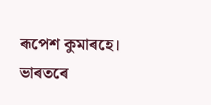ৰূপেশ কুমাৰহে। ভাৰতৰে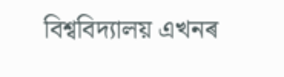বিশ্ববিদ্যালয় এখনৰ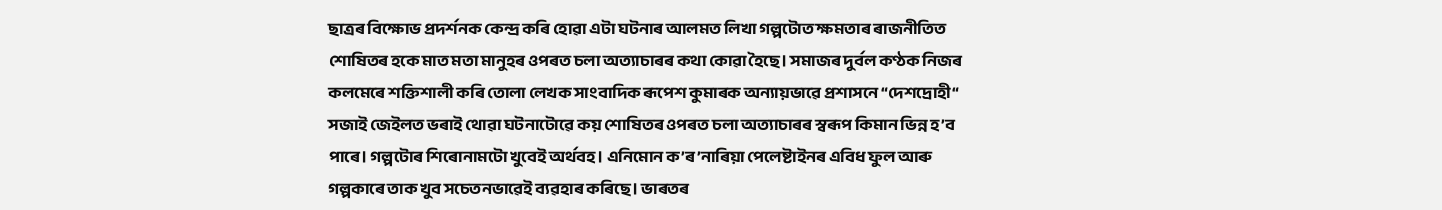ছাত্ৰৰ বিক্ষোভ প্ৰদৰ্শনক কেন্দ্ৰ কৰি হোৱা এটা ঘটনাৰ আলমত লিখা গল্পটোত ক্ষমতাৰ ৰাজনীতিত শোষিতৰ হকে মাত মতা মানুহৰ ওপৰত চলা অত্যাচাৰৰ কথা কোৱা হৈছে। সমাজৰ দুৰ্বল কণ্ঠক নিজৰ কলমেৰে শক্তিশালী কৰি তোলা লেখক সাংবাদিক ৰূপেশ কুমাৰক অন্যায়ভাৱে প্ৰশাসনে “দেশদ্ৰোহী“ সজাই জেইলত ভৰাই থোৱা ঘটনাটোৱে কয় শোষিতৰ ওপৰত চলা অত্যাচাৰৰ স্বৰূপ কিমান ভিন্ন হ’ব পাৰে। গল্পটোৰ শিৰোনামটো খুবেই অৰ্থবহ। এনিমোন ক’ৰ’নাৰিয়া পেলেষ্টাইনৰ এবিধ ফুল আৰু গল্পকাৰে তাক খুব সচেতনভাৱেই ব্যৱহাৰ কৰিছে। ভাৰতৰ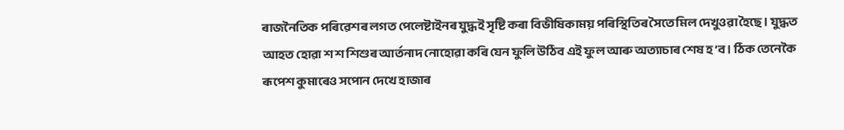ৰাজনৈতিক পৰিৱেশৰ লগত পেলেষ্টাইনৰ যুদ্ধই সৃষ্টি কৰা বিভীষিকাময় পৰিস্থিতিৰ সৈতে মিল দেখুওৱা হৈছে। যুদ্ধত আহত হোৱা শ শ শিশুৰ আৰ্তনাদ নোহোৱা কৰি যেন ফুলি উঠিব এই ফুল আৰু অত্যাচাৰ শেষ হ’ব। ঠিক তেনেকৈ ৰূপেশ কুমাৰেও সপোন দেখে হাজাৰ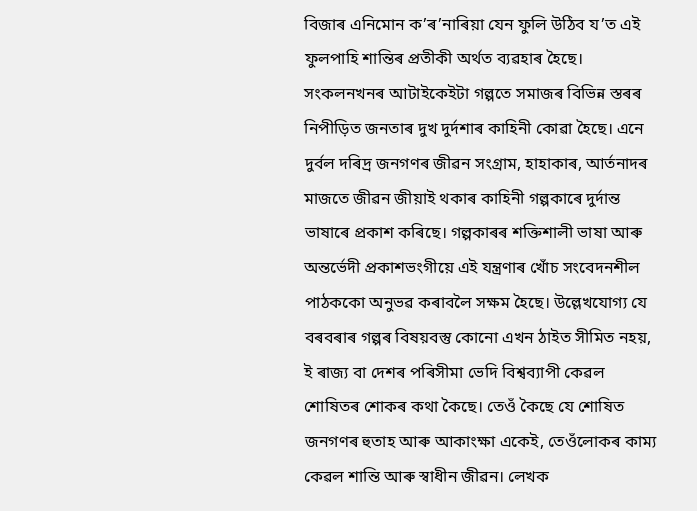বিজাৰ এনিমোন ক’ৰ’নাৰিয়া যেন ফুলি উঠিব য’ত এই ফুলপাহি শান্তিৰ প্ৰতীকী অৰ্থত ব্যৱহাৰ হৈছে।
সংকলনখনৰ আটাইকেইটা গল্পতে সমাজৰ বিভিন্ন স্তৰৰ নিপীড়িত জনতাৰ দুখ দুৰ্দশাৰ কাহিনী কোৱা হৈছে। এনে দুৰ্বল দৰিদ্ৰ জনগণৰ জীৱন সংগ্ৰাম, হাহাকাৰ, আৰ্তনাদৰ মাজতে জীৱন জীয়াই থকাৰ কাহিনী গল্পকাৰে দুৰ্দান্ত ভাষাৰে প্ৰকাশ কৰিছে। গল্পকাৰৰ শক্তিশালী ভাষা আৰু অন্তৰ্ভেদী প্ৰকাশভংগীয়ে এই যন্ত্ৰণাৰ খোঁচ সংবেদনশীল পাঠককো অনুভৱ কৰাবলৈ সক্ষম হৈছে। উল্লেখযোগ্য যে বৰবৰাৰ গল্পৰ বিষয়বস্তু কোনো এখন ঠাইত সীমিত নহয়, ই ৰাজ্য বা দেশৰ পৰিসীমা ভেদি বিশ্বব্যাপী কেৱল শোষিতৰ শোকৰ কথা কৈছে। তেওঁ কৈছে যে শোষিত জনগণৰ হুতাহ আৰু আকাংক্ষা একেই, তেওঁলোকৰ কাম্য কেৱল শান্তি আৰু স্বাধীন জীৱন। লেখক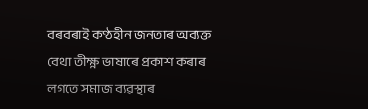বৰবৰাই কণ্ঠহীন জনতাৰ অব্যক্ত বেথা তীক্ষ্ণ ভাষাৰে প্ৰকাশ কৰাৰ লগতে সমাজ ব্যৱস্থাৰ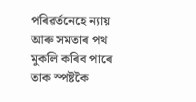পৰিৱৰ্তনেহে ন্যায় আৰু সমতাৰ পথ মুকলি কৰিব পাৰে তাক স্পষ্টকৈ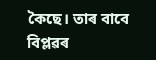কৈছে। তাৰ বাবে বিপ্লৱৰ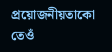প্ৰয়োজনীয়তাকো তেওঁ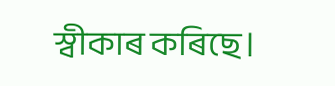স্বীকাৰ কৰিছে।